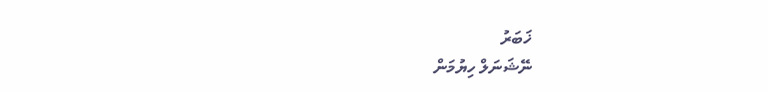ޚަބަރު
ނޭޝަނަލް ހިޔުމަން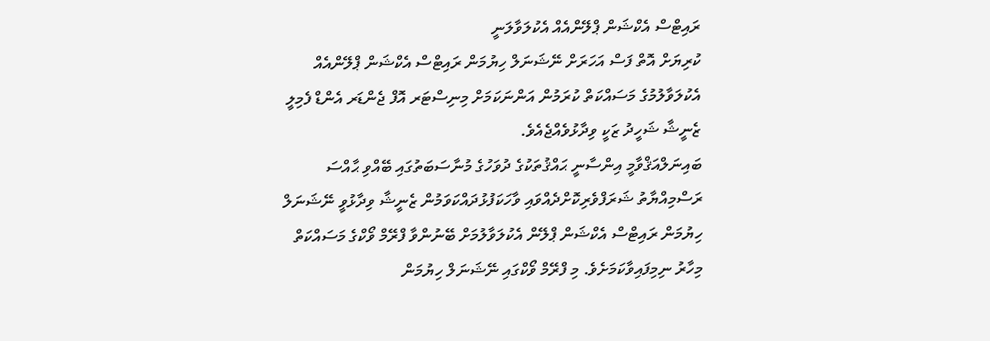ރައިޓްސް އެކްޝަން ޕްލޭންއެއް އެކުލަވާލަނީ
ކުރިޔަށް އޮތް ފަސް އަހަރަށް ނޭޝަނަލް ހިޔުމަން ރައިޓްސް އެކްޝަން ޕްލޭންއެއް އެކުލަވާލުމުގެ މަސައްކަތް ކުރަމުން އަންނަކަމަށް މިނިސްޓަރ އޮފް ޖެންޑަރ އެންޑް ފެމިލީ ޒެނީޝާ ޝަހީދު ޒަކީ ވިދާޅުވެއްޖެއެވެ.
ބައިނަލްއަޤްވާމީ އިންސާނީ ޙައްޤުތަކުގެ ދުވަހުގެ މުނާސަބަތުގައި ބޭއްވި ޙާއްސަ ރަސްމިއްޔާތު ޝަރަފްވެރިކޮށްދެއްވައި ވާހަކަފުޅުދައްކަވަމުން ޒެނީޝާ ވިދާޅުވީ ނޭޝަނަލް ހިޔުމަން ރައިޓްސް އެކްޝަން ޕްލޭން އެކުލަވާލުމަށް ބޭނުންވާ ފްރޭމް ވޯކްގެ މަސައްކަތް މިހާރު ނިމިފައިވާކަމަށެވެ. މި ފްރޭމް ވޯކްގައި ނޭޝަނަލް ހިޔުމަން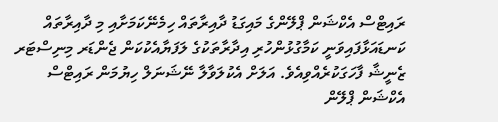ރައިޓްސް އެކްޝަން ޕްލޭންގެ މައިގަޑު ދާއިރާތައް ހިމެނޭކަމަށާއި މި ދާއިރާތައް ކަނޑައަޅާފައިވަނީ ކަމާގުޅުންހުރި އިދާރާތަކުގެ ލަފަޔާއެކުކަން ޖެންޑަރ މިނިސްޓަރ ޒެނީޝާ ފާހަގަކުރެއްވިއެވެ. އަލަށް އެކުލަވާލާ ނޭޝަނަލް ހިޔުމަން ރައިޓްސް އެކްޝަން ޕްލޭން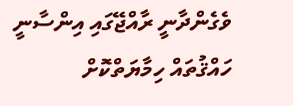ވެގެންދާނީ ރާއްޖޭގައި އިންސާނީ ހައްޤުތައް ހިމާޔަތްކޮށް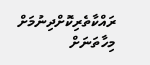ރައްކާތެރިކޮށްދިނުމަށް މިހާތަނަށް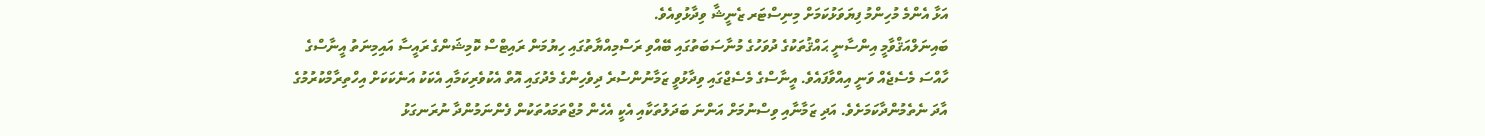އަޅާ އެންމެ މުހިންމު ފިޔަވަޅުކަމަށް މިނިސްޓަރ ޒެނީޝާ ވިދާޅުވިއެވެ.
ބައިނަލްއަޤްވާމީ އިންސާނީ ޙައްޤުތަކުގެ ދުވަހުގެ މުނާސަބަތުގައި ބޭއްވި ރަސްމިއްޔާތުގައި ހިޔުމަން ރައިޓްސް ކޮމިޝަންގެ ރައީސާ އައިމިނަތު އީނާސްގެ ހާއްސަ މެސެޖެއް ވަނީ އިއްވާފައެވެ. އީނާސްގެ މެސެޖްގައި ވިދާޅުވީ ޒަމާނުންސުރެ ދިވެހިންގެ މެދުގައި އޮތް އެކުވެރިކަމާއި އެކަކު އަނެކަކަށް އިހްތިރާމްކުރުމުގެ އާދަ ނެތެމުންދާކަމަށެވެ. އަދި ޒަމާނާއި ވިސްނުމަށް އަންނަ ބަދަލުތަކާއި އެކީ އެހެން މުޖްތަމައުތަކުން ފެންނަމުންދާ ނުރަނގަޅު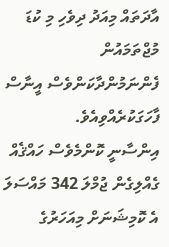އާދަތައް މިއަދު ދިވެހި މި ކުޑަ މުޖްތަމައުން ފެންނަމުންދާކަންވެސް އީނާސް ފާހަގަކުރެއްވިއެވެ.
އިންސާނީ ކޮންމެވެސް ހައްޤެއް ގެއްލިގެން ޖުމްލަ 342 މައްސަލަ އެ ކޮމިޝަނަށް މިއަހަރުގެ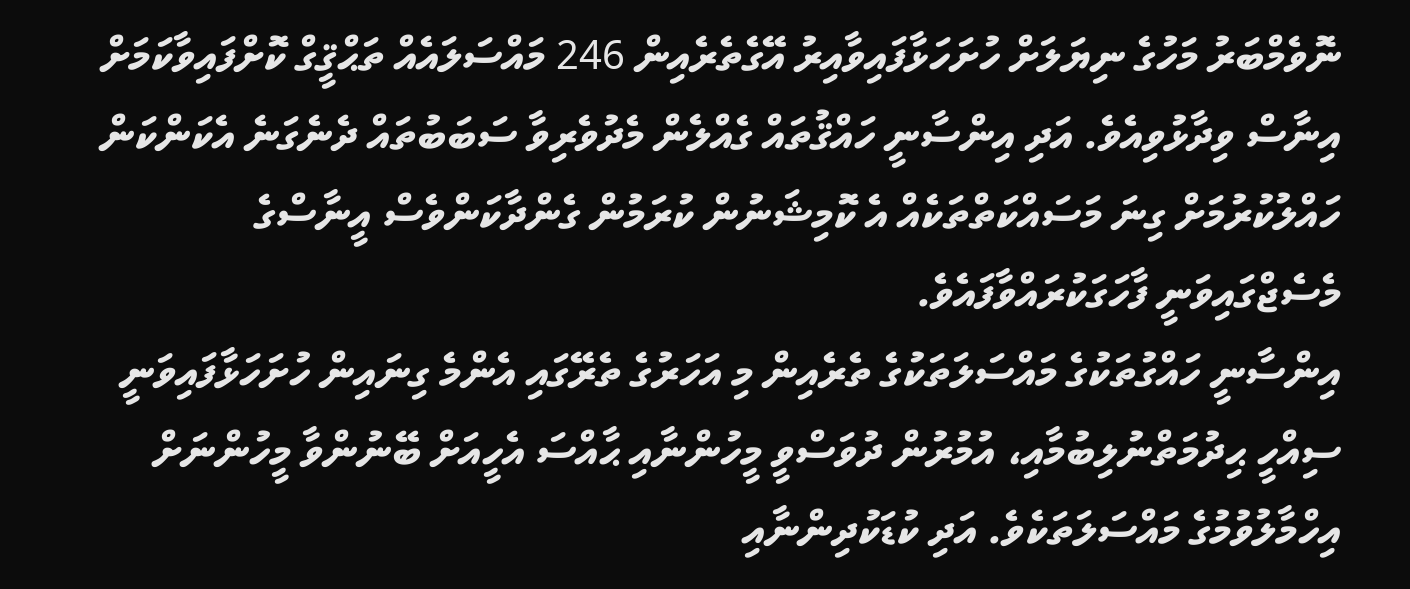ނޮވެމްބަރު މަހުގެ ނިޔަލަށް ހުށަހަޅާފައިވާއިރު އޭގެތެރެއިން 246 މައްސަލައެއް ތަޙްޤީގް ކޮށްފައިވާކަމަށް އިނާސް ވިދާޅުވިއެވެ. އަދި އިންސާނީ ހައްޤުތައް ގެއްލެން މެދުވެރިވާ ސަބަބުތައް ދެނެގަނެ އެކަންކަން ހައްލުކުރުމަށް ގިނަ މަސައްކަތްތަކެއް އެ ކޮމިޝަނުން ކުރަމުން ގެންދާކަންވެސް އީނާސްގެ މެސެޖްގައިވަނީ ފާހަގަކުރައްވާފައެވެ.
އިންސާނީ ހައްގުތަކުގެ މައްސަލަތަކުގެ ތެރެއިން މި އަހަރުގެ ތެރޭގައި އެންމެ ގިނައިން ހުށަހަޅާފައިވަނީ ސިއްހީ ޙިދުމަތްނުލިބުމާއި، އުމުރުން ދުވަސްވީ މީހުންނާއި ޙާއްސަ އެހީއަށް ބޭނުންވާ މީހުންނަށް އިހްމާލުވުމުގެ މައްސަލަތަކެވެ. އަދި ކުޑަކުދިންނާއި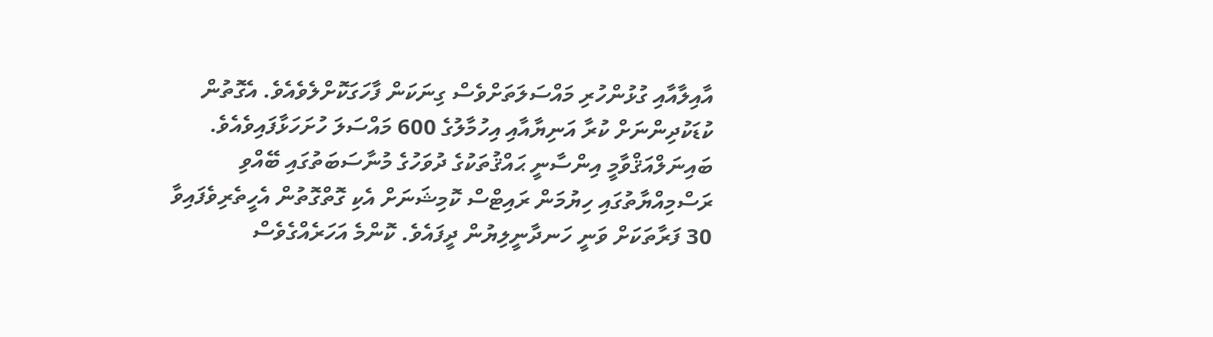އާއިލާއާއި ގުޅުންހުރި މައްސަލަތަށްވެސް ގިނަކަން ފާހަގަކޮށްލެވެއެވެ. އެގޮތުން ކުޑަކުދިންނަށް ކުރާ އަނިޔާއާއި އިހުމާލުގެ 600 މައްސަލަ ހުށަހަޅާފައިވެއެވެ.
ބައިނަލްއަޤްވާމީ އިންސާނީ ޙައްޤުތަކުގެ ދުވަހުގެ މުނާސަބަތުގައި ބޭއްވި ރަސްމިއްޔާތުގައި ހިޔުމަން ރައިޓްސް ކޮމިޝަނަށް އެކި ގޮތްގޮތުން އެހީތެރިވެފައިވާ 30 ފަރާތަކަށް ވަނީ ހަނދާނީލިޔުން ދީފައެވެ. ކޮންމެ އަހަރެއްގެވެސް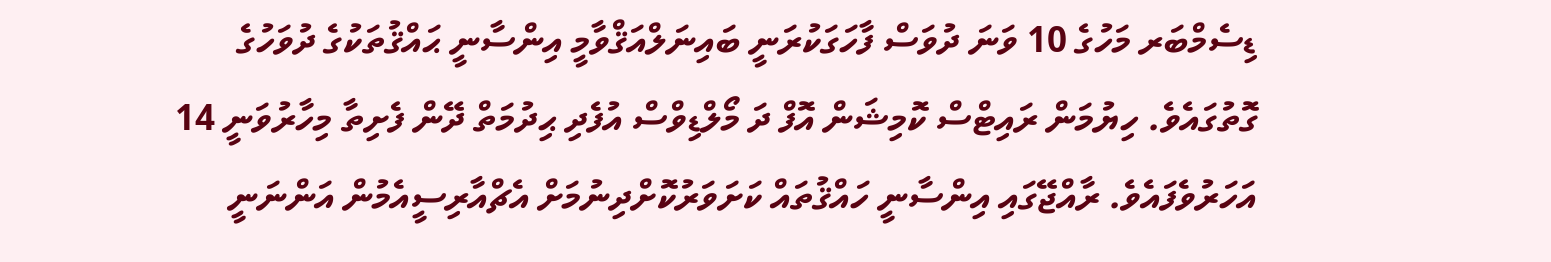ޑިސެމްބަރ މަހުގެ 10 ވަނަ ދުވަސް ފާހަގަކުރަނީ ބައިނަލްއަޤްވާމީ އިންސާނީ ޙައްޤުތަކުގެ ދުވަހުގެ ގޮތުގައެވެ. ހިޔުމަން ރައިޓްސް ކޮމިޝަން އޮފް ދަ މޯލްޑިވްސް އުފެދި ޙިދުމަތް ދޭން ފެށިތާ މިހާރުވަނީ 14 އަހަރުވެފައެވެ. ރާއްޖޭގައި އިންސާނީ ހައްޤުތައް ކަށަވަރުކޮށްދިނުމަށް އެޗްއާރިސީއެމުން އަންނަނީ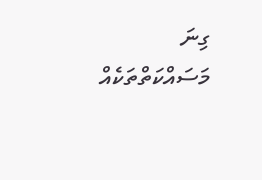ގިނަ މަސައްކަތްތަކެއް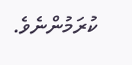ކުރަމުންނެވެ.